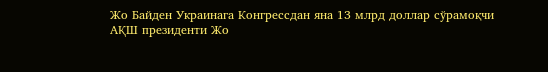Жо Байден Украинага Конгрессдан яна 13 млрд доллар сўрамоқчи
АҚШ президенти Жо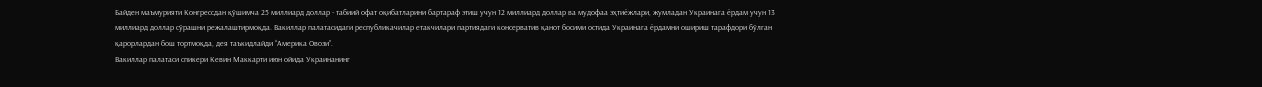Байден маъмурияти Конгрессдан қўшимча 25 миллиард доллар - табиий офат оқибатларини бартараф этиш учун 12 миллиард доллар ва мудофаа эҳтиёжлари, жумладан Украинага ёрдам учун 13 миллиард доллар сўрашни режалаштирмоқда. Вакиллар палатасидаги республикачилар етакчилари партиядаги консерватив қанот босими остида Украинага ёрдамни ошириш тарафдори бўлган қарорлардан бош тортмоқда, дея таъкидлайди “Америка Овози”.
Вакиллар палатаси спикери Кевин Маккарти июн ойида Украинанинг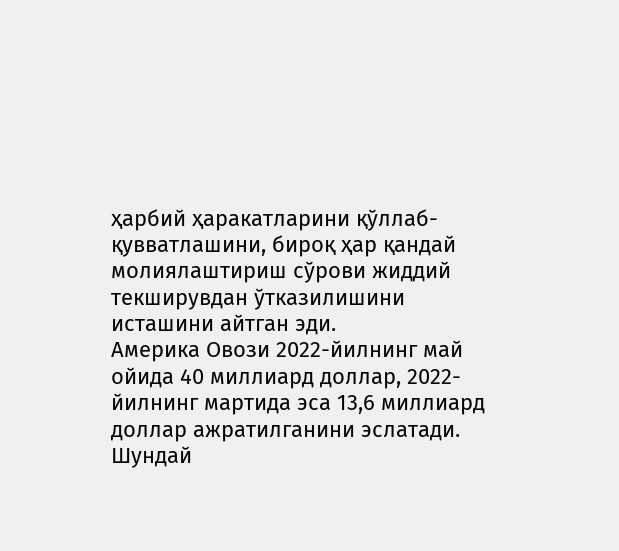ҳарбий ҳаракатларини қўллаб-қувватлашини, бироқ ҳар қандай молиялаштириш сўрови жиддий текширувдан ўтказилишини исташини айтган эди.
Америка Овози 2022-йилнинг май ойида 40 миллиард доллар, 2022-йилнинг мартида эса 13,6 миллиард доллар ажратилганини эслатади. Шундай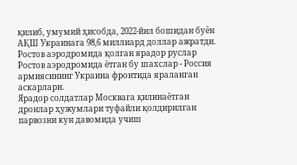қилиб, умумий ҳисобда, 2022-йил бошидан буён АҚШ Украинага 98,6 миллиард доллар ажратди.
Ростов аэродромида қолган ярадор руслар
Ростов аэродромида ётган бу шахслар - Россия армиясининг Украина фронтида яраланган аскарлари.
Ярадор солдатлар Москвага қилинаётган дронлар ҳужумлари туфайли қолдирилган парвозни кун давомида учиш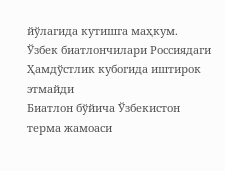йўлагида кутишга маҳкум.
Ўзбек биатлончилари Россиядаги Ҳамдўстлик кубогида иштирок этмайди
Биатлон бўйича Ўзбекистон терма жамоаси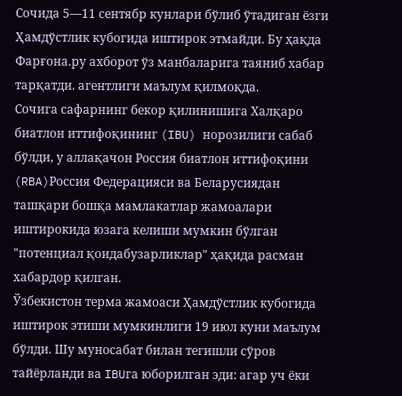Сочида 5—11 сентябр кунлари бўлиб ўтадиган ёзги Ҳамдўстлик кубогида иштирок этмайди. Бу ҳақда Фарғона.ру ахборот ўз манбаларига таяниб хабар тарқатди. агентлиги маълум қилмоқда.
Сочига сафарнинг бекор қилинишига Халқаро биатлон иттифоқининг (IBU) норозилиги сабаб бўлди, у аллақачон Россия биатлон иттифоқини (RBA)Россия Федерацияси ва Беларусиядан ташқари бошқа мамлакатлар жамоалари иштирокида юзага келиши мумкин бўлган "потенциал қоидабузарликлар" ҳақида расман хабардор қилган.
Ўзбекистон терма жамоаси Ҳамдўстлик кубогида иштирок этиши мумкинлиги 19 июл куни маълум бўлди. Шу муносабат билан тегишли сўров тайёрланди ва IBUга юборилган эди: агар уч ёки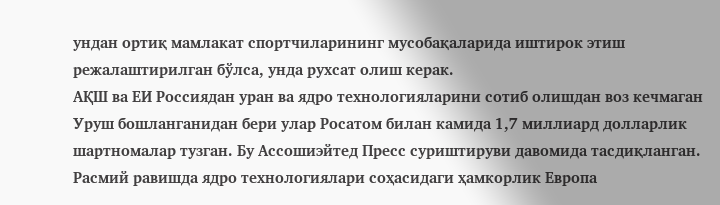ундан ортиқ мамлакат спортчиларининг мусобақаларида иштирок этиш режалаштирилган бўлса, унда рухсат олиш керак.
АҚШ ва ЕИ Россиядан уран ва ядро технологияларини сотиб олишдан воз кечмаган
Уруш бошланганидан бери улар Росатом билан камида 1,7 миллиард долларлик шартномалар тузган. Бу Ассошиэйтед Пресс суриштируви давомида тасдиқланган.
Расмий равишда ядро технологиялари соҳасидаги ҳамкорлик Европа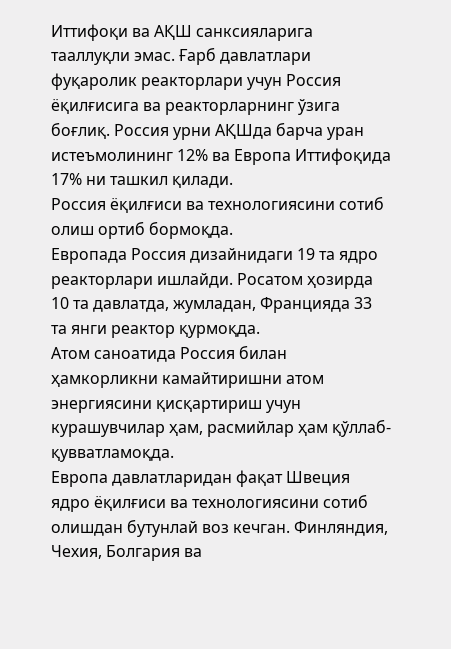Иттифоқи ва АҚШ санксияларига тааллуқли эмас. Ғарб давлатлари фуқаролик реакторлари учун Россия ёқилғисига ва реакторларнинг ўзига боғлиқ. Россия урни АҚШда барча уран истеъмолининг 12% ва Европа Иттифоқида 17% ни ташкил қилади.
Россия ёқилғиси ва технологиясини сотиб олиш ортиб бормоқда.
Европада Россия дизайнидаги 19 та ядро реакторлари ишлайди. Росатом ҳозирда 10 та давлатда, жумладан, Францияда 33 та янги реактор қурмоқда.
Атом саноатида Россия билан ҳамкорликни камайтиришни атом энергиясини қисқартириш учун курашувчилар ҳам, расмийлар ҳам қўллаб-қувватламоқда.
Европа давлатларидан фақат Швеция ядро ёқилғиси ва технологиясини сотиб олишдан бутунлай воз кечган. Финляндия, Чехия, Болгария ва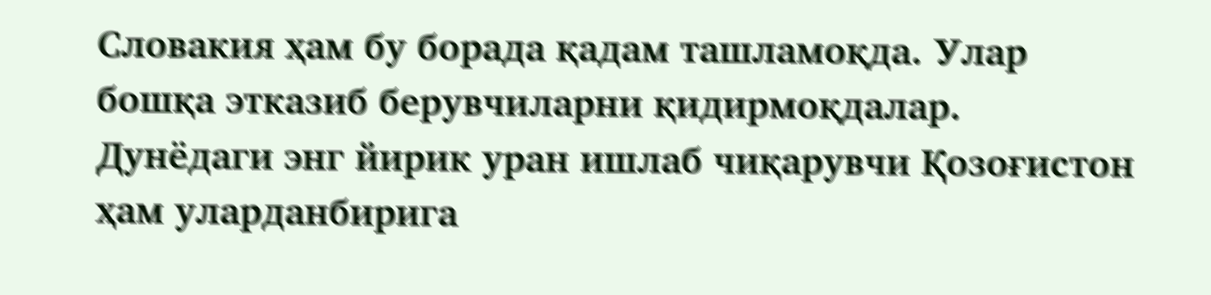Словакия ҳам бу борада қадам ташламоқда. Улар бошқа этказиб берувчиларни қидирмоқдалар. Дунёдаги энг йирик уран ишлаб чиқарувчи Қозоғистон ҳам уларданбирига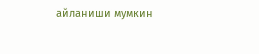айланиши мумкин